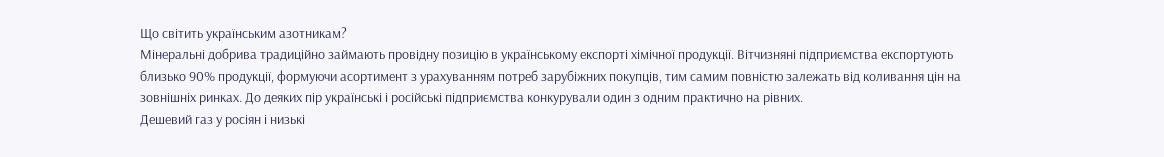Що світить українським азотникам?
Мінеральні добрива традиційно займають провідну позицію в українському експорті хімічної продукції. Вітчизняні підприємства експортують близько 90% продукції, формуючи асортимент з урахуванням потреб зарубіжних покупців, тим самим повністю залежать від коливання цін на зовнішніх ринках. До деяких пір українські і російські підприємства конкурували один з одним практично на рівних.
Дешевий газ у росіян і низькі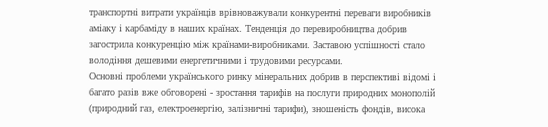транспортні витрати українців врівноважували конкурентні переваги виробників аміаку і карбаміду в наших країнах. Тенденція до перевиробництва добрив загострила конкуренцію між країнами-виробниками. Заставою успішності стало володіння дешевими енергетичними і трудовими ресурсами.
Основні проблеми українського ринку мінеральних добрив в перспективі відомі і багато разів вже обговорені - зростання тарифів на послуги природних монополій (природний газ, електроенергію, залізничні тарифи), зношеність фондів, висока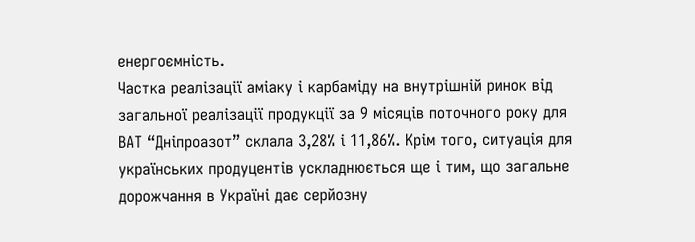енергоємність.
Частка реалізації аміаку і карбаміду на внутрішній ринок від загальної реалізації продукції за 9 місяців поточного року для ВАТ “Дніпроазот” склала 3,28% і 11,86%. Крім того, ситуація для українських продуцентів ускладнюється ще і тим, що загальне дорожчання в Україні дає серйозну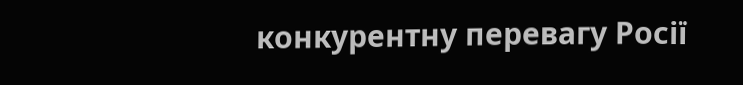конкурентну перевагу Росії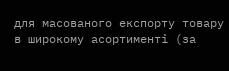для масованого експорту товару в широкому асортименті (за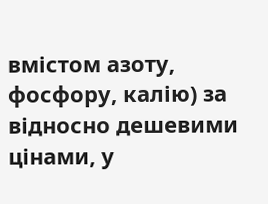вмістом азоту, фосфору, калію) за відносно дешевими цінами, у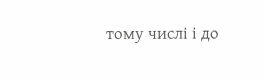тому числі і до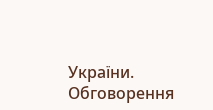України.
Обговорення